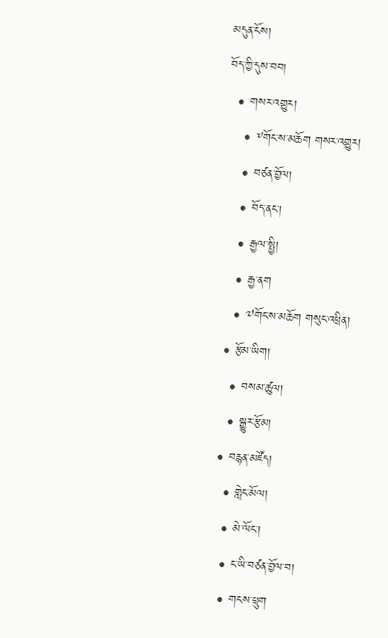མདུན་ངོས།
བོད་ཀྱི་དུས་བབ།
  • གསར་འགྱུར།
    • ༸གོང་ས་མཆོག གསར་འགྱུར།
    • བཙན་བྱོལ།
    • བོད་ནང་།
    • རྒྱལ་སྤྱི།
    • རྒྱ་ནག
    • ༧གོང་ས་མཆོག གསུང་འཕྲིན།
  • རྩོམ་ཡིག།
    • བསམ་ཚུལ།
    • སྒྱུར་རྩོམ།
  • བརྙན་མཛོད།
    • གླེང་མོལ།
    • མེ་ལོང་།
    • ང་ཡི་བཙན་བྱོལ་བ།
    • གངས་ཕྲུག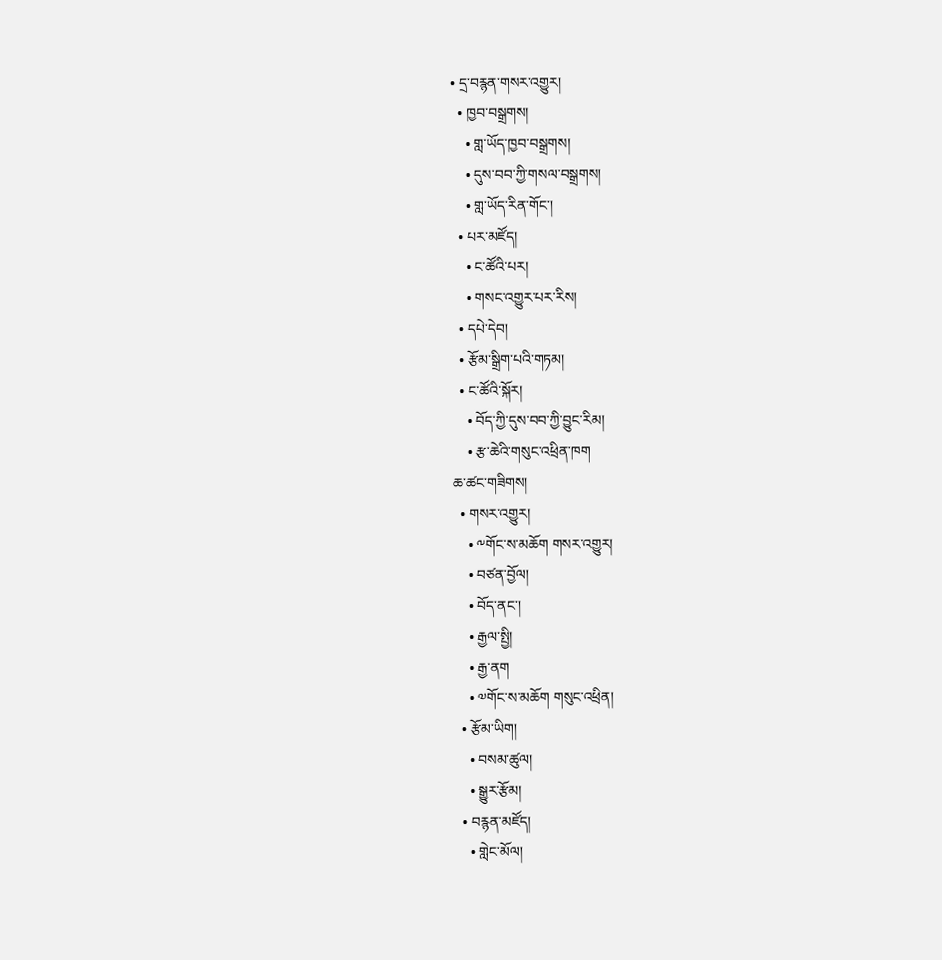• དྲ་བརྙན་གསར་འགྱུར།
  • ཁྱབ་བསྒྲགས།
    • གླ་ཡོད་ཁྱབ་བསྒྲགས།
    • དུས་བབ་ཀྱི་གསལ་བསྒྲགས།
    • གླ་ཡོད་རིན་གོང་།
  • པར་མཛོད།
    • ང་ཚོའི་པར།
    • གསང་འགྱུར་པར་རིས།
  • དཔེ་དེབ།
  • རྩོམ་སྒྲིག་པའི་གཏམ།
  • ང་ཚོའི་སྐོར།
    • བོད་ཀྱི་དུས་བབ་ཀྱི་བྱུང་རིམ།
    • རྩ་ཆེའི་གསུང་འཕྲིན་ཁག
ཆ་ཚང་གཟིགས།
  • གསར་འགྱུར།
    • ༸གོང་ས་མཆོག གསར་འགྱུར།
    • བཙན་བྱོལ།
    • བོད་ནང་།
    • རྒྱལ་སྤྱི།
    • རྒྱ་ནག
    • ༧གོང་ས་མཆོག གསུང་འཕྲིན།
  • རྩོམ་ཡིག།
    • བསམ་ཚུལ།
    • སྒྱུར་རྩོམ།
  • བརྙན་མཛོད།
    • གླེང་མོལ།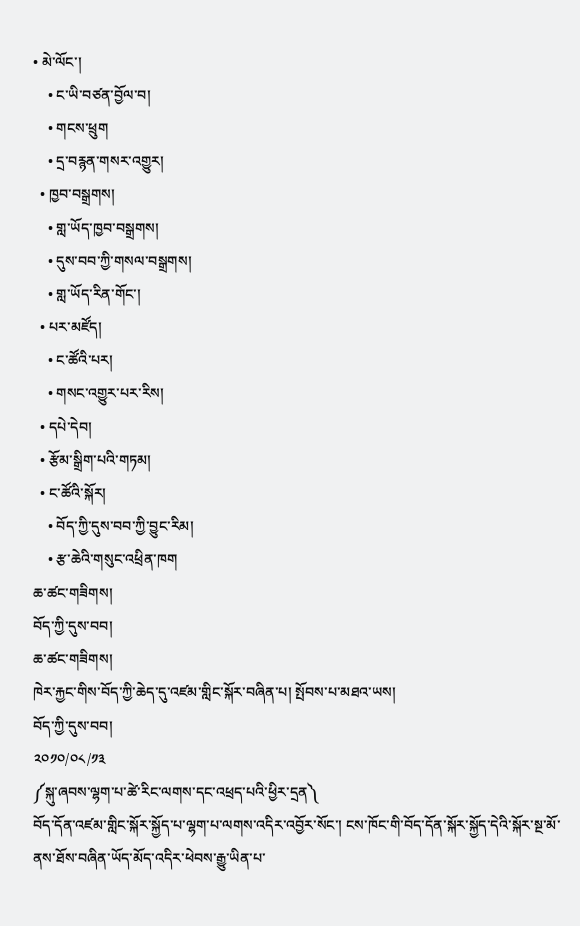• མེ་ལོང་།
    • ང་ཡི་བཙན་བྱོལ་བ།
    • གངས་ཕྲུག
    • དྲ་བརྙན་གསར་འགྱུར།
  • ཁྱབ་བསྒྲགས།
    • གླ་ཡོད་ཁྱབ་བསྒྲགས།
    • དུས་བབ་ཀྱི་གསལ་བསྒྲགས།
    • གླ་ཡོད་རིན་གོང་།
  • པར་མཛོད།
    • ང་ཚོའི་པར།
    • གསང་འགྱུར་པར་རིས།
  • དཔེ་དེབ།
  • རྩོམ་སྒྲིག་པའི་གཏམ།
  • ང་ཚོའི་སྐོར།
    • བོད་ཀྱི་དུས་བབ་ཀྱི་བྱུང་རིམ།
    • རྩ་ཆེའི་གསུང་འཕྲིན་ཁག
ཆ་ཚང་གཟིགས།
བོད་ཀྱི་དུས་བབ།
ཆ་ཚང་གཟིགས།
ཁེར་རྐྱང་གིས་བོད་ཀྱི་ཆེད་དུ་འཛམ་གླིང་སྐོར་བཞིན་པ། སྤོབས་པ་མཐའ་ཡས།
བོད་ཀྱི་དུས་བབ།
༢༠༡༠/༠༨/༡༣
༼སྐུ་ཞབས་ལྷག་པ་ཚེ་རིང་ལགས་དང་འཕྲད་པའི་ཕྱིར་དྲན༽
བོད་དོན་འཛམ་གླིང་སྐོར་སྐྱོད་པ་ལྷག་པ་ལགས་འདིར་འབྱོར་སོང་། ངས་ཁོང་གི་བོད་དོན་སྐོར་སྐྱོད་དེའི་སྐོར་སྔ་མོ་ནས་ཐོས་བཞིན་ཡོད་མོད་འདིར་ཕེབས་རྒྱུ་ཡིན་པ་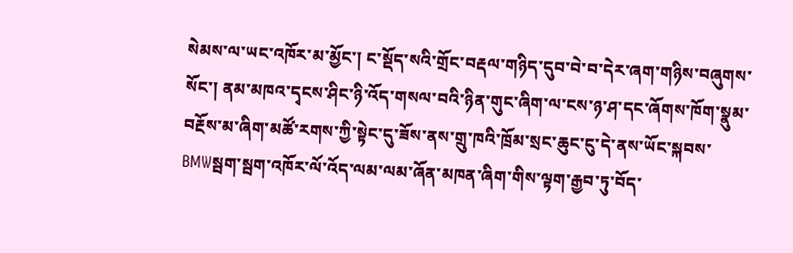སེམས་ལ་ཡང་འཁོར་མ་མྱོང་། ང་སྡོད་སའི་གྲོང་བརྡལ་གཉིད་དུབ་བེ་བ་དེར་ཞག་གཉིས་བཞུགས་སོང་། ནམ་མཁའ་དྭངས་ཤིང་ཉི་འོད་གསལ་བའི་ཉིན་གུང་ཞིག་ལ་ངས་ཉ་ཤ་དང་ཞོགས་ཁོག་སྣུམ་བརྔོས་མ་ཞིག་མཚོ་རགས་ཀྱི་སྟེང་དུ་ཟོས་ནས་གྲུ་ཁའི་ཁྲོམ་སྲང་ཆུང་ངུ་དེ་ནས་ཡོང་སྐབས་BMWསྦག་སྦག་འཁོར་ལོ་འོད་ལམ་ལམ་ཞོན་མཁན་ཞིག་གིས་ལྟག་རྒྱབ་ཏུ་བོད་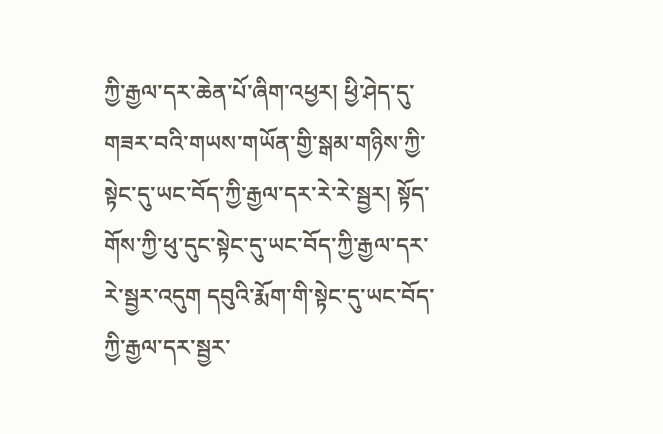ཀྱི་རྒྱལ་དར་ཆེན་པོ་ཞིག་འཕྱར། ཕྱི་ཤེད་དུ་གཟར་བའི་གཡས་གཡོན་གྱི་སྒམ་གཉིས་ཀྱི་སྟེང་དུ་ཡང་བོད་ཀྱི་རྒྱལ་དར་རེ་རེ་སྦྱར། སྟོད་གོས་ཀྱི་ཕུ་དུང་སྟེང་དུ་ཡང་བོད་ཀྱི་རྒྱལ་དར་རེ་སྦྱར་འདུག དབུའི་རྨོག་གི་སྟེང་དུ་ཡང་བོད་ཀྱི་རྒྱལ་དར་སྦྱར་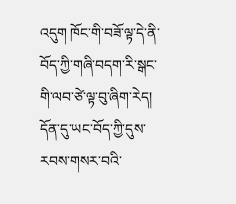འདུག ཁོང་གི་བཟོ་ལྟ་དེ་ནི་བོད་ཀྱི་གཞི་བདག་རི་སྒང་གི་ལབ་ཙེ་ལྟ་བུ་ཞིག་རེད། དོན་དུ་ཡང་བོད་ཀྱི་དུས་རབས་གསར་བའི་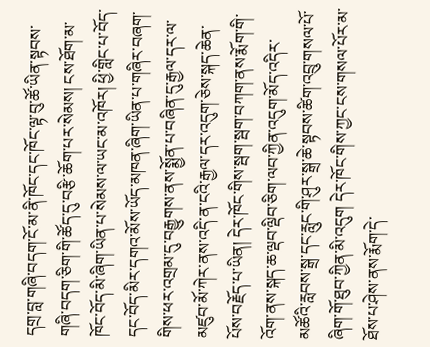དགྲ་བླ་གཞི་བདག་ངོ་མ་ནི་ཁོང་དང་ཁོང་ལྟ་བུ་ཚོ་ཡིན་སྟབས་གཞི་བདག་ཅིག་གི་ཚོད་དུ་བརྩི་ཆོག་པར་སེམས། ངས་ཐོག་མ་ཁོང་བོད་མི་ཞིག་ཡིན་པ་སེམས་ལ་ཡང་མ་འཁོར། ཕྱི་གླིང་པ་བོད་དང་བོད་མིར་དགའ་མོས་ཡོད་མཁན་ཞིག་ཡིན་པ་གཞིར་བཞག་གིས་ཕར་འགྲམ་དུ་བརྒྱུགས་ནས་སྨྱོན་པ་བཞིན་དུ་རྒྱལ་དར་ལ་མཛུབ་མོ་ཀེར་ནས་འདི་ན་ངའི་རྒྱལ་དར་འདུག་ཅེས་སྐད་ཆེན་པོས་བརྗོད་པ་ཡིན། དེར་ཁོང་གིས་སྦག་སྦག་བཀག་ནས་རྨོག་གི་འོག་ནས་སྐད་ཆ་ལྡབ་ལྡིབ་ཅིག་ལབ་ཀྱིན་འདུག་མོད་འདིར་མཚོའི་རླབས་སྒྲ་དང་རླུང་གི་ཤུར་སྒྲ་ཆེ་སྟབས་ཚིག་འབྲུ་གསལ་པོ་ཞིག་གོ་ཐུབ་ཀྱིན་མི་འདུག དེར་ཁོང་གིས་ཀྱང་ངས་གསལ་པོར་མ་ཐོས་པ་ཤེས་ནས་རྨོག་དེ་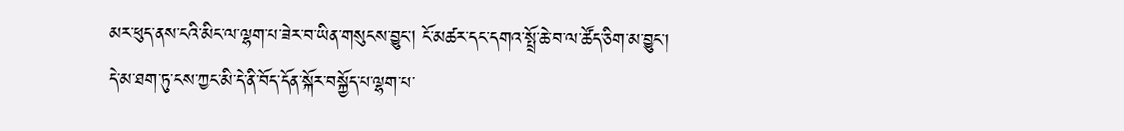མར་ཕུད་ནས་ངའི་མིང་ལ་ལྷག་པ་ཟེར་བ་ཡིན་གསུངས་བྱུང། ངོ་མཚར་དང་དགའ་སྤྲོ་ཆེ་བ་ལ་ཚོད་ཅིག་མ་བྱུང་།
དེ་མ་ཐག་ཏུ་ངས་ཀྱང་མི་དེ་ནི་བོད་དོན་སྐོར་བསྐྱོད་པ་ལྷག་པ་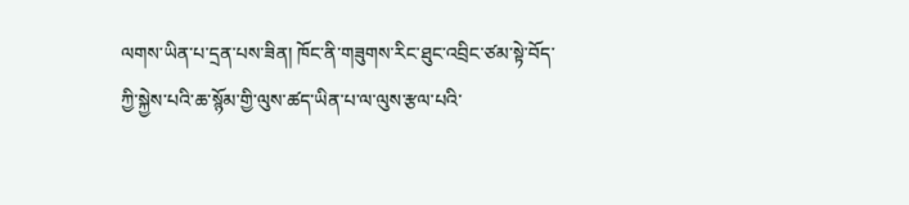ལགས་ཡིན་པ་དྲན་པས་ཟིན། ཁོང་ནི་གཟུགས་རིང་ཐུང་འབྲིང་ཙམ་སྟེ་བོད་ཀྱི་སྐྱེས་པའི་ཆ་སྙོམ་གྱི་ལུས་ཚད་ཡིན་པ་ལ་ལུས་རྩལ་པའི་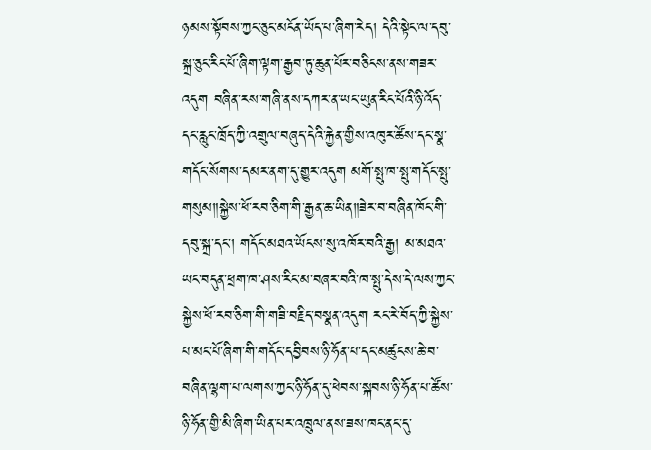ཉམས་སྟོབས་ཀྱང་ཅུང་མངོན་ཡོད་པ་ཞིག་རེད། དེའི་སྟེང་ལ་དབུ་སྐྲ་ཅུང་རིང་པོ་ཞིག་ལྟག་རྒྱབ་ཏུ་ཆུན་པོར་བཅིངས་ནས་གཟར་འདུག བཞིན་རས་གཞི་ནས་དཀར་ན་ཡང་ཡུན་རིང་པོའི་ཉི་འོད་དང་རླུང་ཁྲོད་ཀྱི་འགྲུལ་བཞུད་དེའི་རྐྱེན་གྱིས་འཁུར་ཚོས་དང་སྣ་གདོང་སོགས་དམར་ནག་དུ་གྱུར་འདུག མགོ་སྤུ་ཁ་སྤུ་གདོང་སྤུ་གསུམ༎སྐྱེས་ཕོ་རབ་ཅིག་གི་རྒྱན་ཆ་ཡིན༎ཟེར་བ་བཞིན་ཁོང་གི་དབུ་སྐྲ་དང་། གདོང་མཐའ་ཡོངས་སུ་འཁོར་བའི་རྒྱ། མ་མཐའ་ཡང་བདུན་ཕྲག་ཁ་ཤས་རིང་མ་བཞར་བའི་ཁ་སྤུ་དེས་དེ་ལས་ཀྱང་སྐྱེས་ཕོ་རབ་ཅིག་གི་གཟི་བརྗིད་བསྣན་འདུག རང་རེ་བོད་ཀྱི་སྐྱེས་པ་མང་པོ་ཞིག་གི་གདོང་དབྱིབས་ཉི་ཧོན་པ་དང་མཚུངས་ཆེ་བ་བཞིན་ལྷག་པ་ལགས་ཀྱང་ཉི་ཧོན་དུ་ཕེབས་སྐབས་ཉི་ཧོན་པ་ཚོས་ཉི་ཧོན་གྱི་མི་ཞིག་ཡིན་པར་འཁྲུལ་ནས་ཟས་ཁང་ནང་དུ་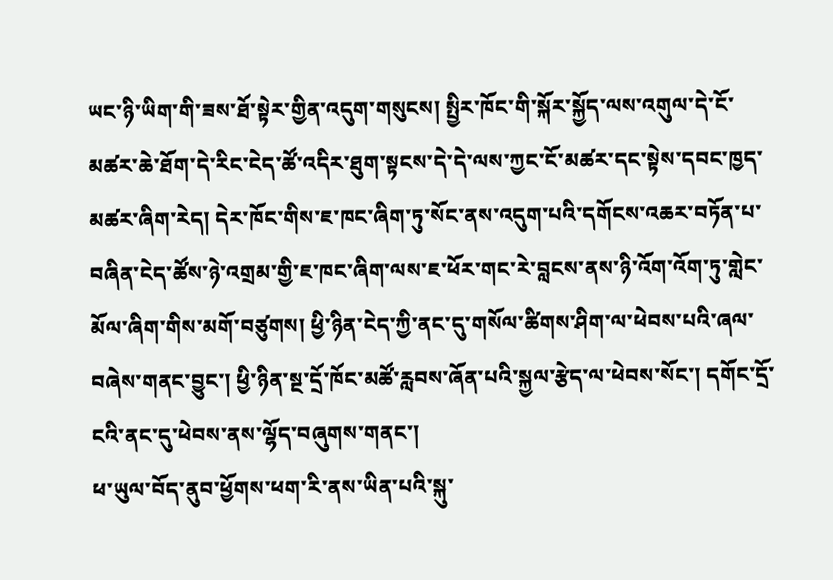ཡང་ཉི་ཡིག་གི་ཟས་ཐོ་སྟེར་གྱིན་འདུག་གསུངས། སྤྱིར་ཁོང་གི་སྐོར་སྐྱོད་ལས་འགུལ་དེ་ངོ་མཚར་ཆེ་ཐོག་དེ་རིང་ངེད་ཚོ་འདིར་ཐུག་སྟངས་དེ་དེ་ལས་ཀྱང་ངོ་མཚར་དང་སྟེས་དབང་ཁྱད་མཚར་ཞིག་རེད། དེར་ཁོང་གིས་ཇ་ཁང་ཞིག་ཏུ་སོང་ནས་འདུག་པའི་དགོངས་འཆར་བཏོན་པ་བཞིན་ངེད་ཚོས་ཉེ་འགྲམ་གྱི་ཇ་ཁང་ཞིག་ལས་ཇ་ཕོར་གང་རེ་བླངས་ནས་ཉི་འོག་འོག་ཏུ་གླེང་མོལ་ཞིག་གིས་མགོ་བཙུགས། ཕྱི་ཉིན་ངེད་ཀྱི་ནང་དུ་གསོལ་ཚིགས་ཤིག་ལ་ཕེབས་པའི་ཞལ་བཞེས་གནང་བྱུང་། ཕྱི་ཉིན་སྔ་དྲོ་ཁོང་མཚོ་རླབས་ཞོན་པའི་སྐྱལ་རྩེད་ལ་ཕེབས་སོང་། དགོང་དྲོ་ངའི་ནང་དུ་ཕེབས་ནས་ལྷོད་བཞུགས་གནང་།
ཕ་ཡུལ་བོད་ནུབ་ཕྱོགས་ཕག་རི་ནས་ཡིན་པའི་སྐུ་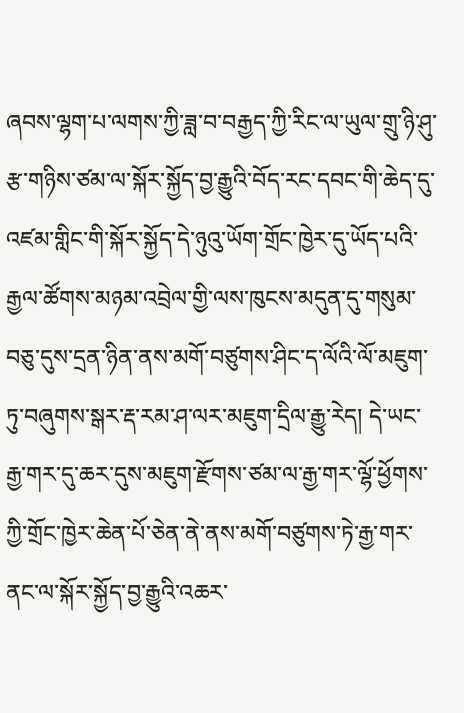ཞབས་ལྷག་པ་ལགས་ཀྱི་ཟླ་བ་བརྒྱད་ཀྱི་རིང་ལ་ཡུལ་གྲུ་ཉི་ཤུ་རྩ་གཉིས་ཙམ་ལ་སྐོར་སྐྱོད་བྱ་རྒྱུའི་བོད་རང་དབང་གི་ཆེད་དུ་འཛམ་གླིང་གི་སྐོར་སྐྱོད་དེ་ཉུའུ་ཡོག་གྲོང་ཁྱེར་དུ་ཡོད་པའི་རྒྱལ་ཚོགས་མཉམ་འབྲེལ་གྱི་ལས་ཁུངས་མདུན་དུ་གསུམ་བཅུ་དུས་དྲན་ཉིན་ནས་མགོ་བཙུགས་ཤིང་ད་ལོའི་ལོ་མཇུག་ཏུ་བཞུགས་སྒར་རྡ་རམ་ཤ་ལར་མཇུག་དྲིལ་རྒྱུ་རེད། དེ་ཡང་རྒྱ་གར་དུ་ཆར་དུས་མཇུག་རྫོགས་ཙམ་ལ་རྒྱ་གར་ལྷོ་ཕྱོགས་ཀྱི་གྲོང་ཁྱེར་ཆེན་པོ་ཅེན་ནེ་ནས་མགོ་བཙུགས་ཏེ་རྒྱ་གར་ནང་ལ་སྐོར་སྐྱོད་བྱ་རྒྱུའི་འཆར་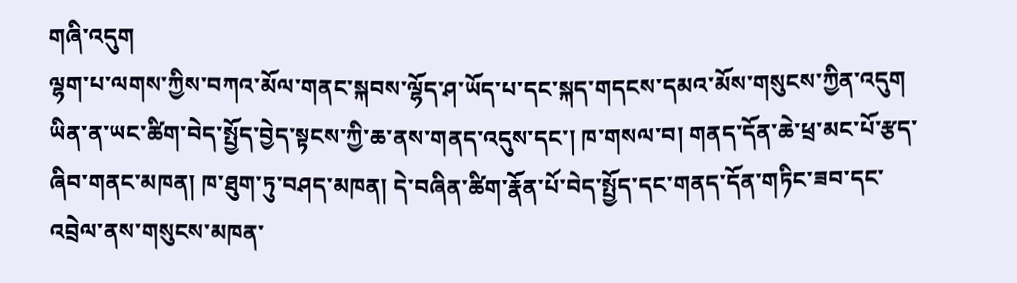གཞི་འདུག
ལྷག་པ་ལགས་ཀྱིས་བཀའ་མོལ་གནང་སྐབས་ལྷོད་ཤ་ཡོད་པ་དང་སྐད་གདངས་དམའ་མོས་གསུངས་ཀྱིན་འདུག ཡིན་ན་ཡང་ཚིག་བེད་སྤྱོད་བྱེད་སྟངས་ཀྱི་ཆ་ནས་གནད་འདུས་དང་། ཁ་གསལ་བ། གནད་དོན་ཆེ་ཕྲ་མང་པོ་རྩད་ཞིབ་གནང་མཁན། ཁ་ཐུག་ཏུ་བཤད་མཁན། དེ་བཞིན་ཚིག་རྣོན་པོ་བེད་སྤྱོད་དང་གནད་དོན་གཏིང་ཟབ་དང་འབྲེལ་ནས་གསུངས་མཁན་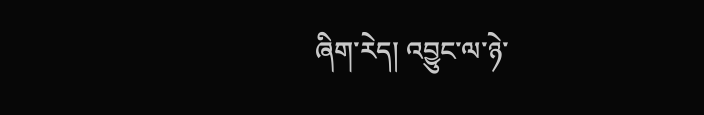ཞིག་རེད། འབྱུང་ལ་ཉེ་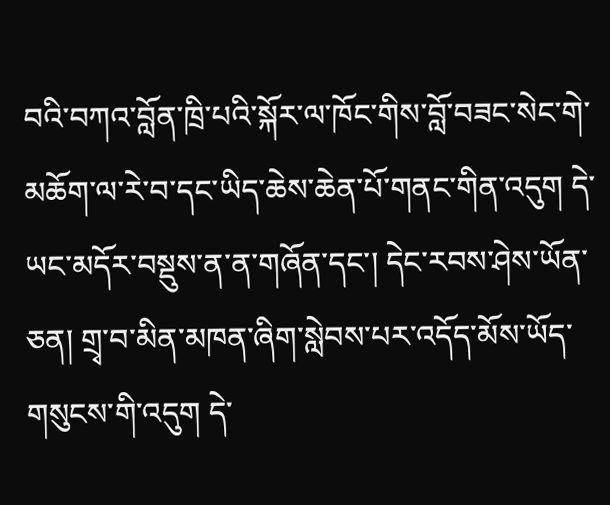བའི་བཀའ་བློན་ཁྲི་པའི་སྐོར་ལ་ཁོང་གིས་བློ་བཟང་སེང་གེ་མཆོག་ལ་རེ་བ་དང་ཡིད་ཆེས་ཆེན་པོ་གནང་གིན་འདུག དེ་ཡང་མདོར་བསྡུས་ན་ན་གཞོན་དང་། དེང་རབས་ཤེས་ཡོན་ཅན། གྲྭ་བ་མིན་མཁན་ཞིག་སླེབས་པར་འདོད་མོས་ཡོད་གསུངས་གི་འདུག དེ་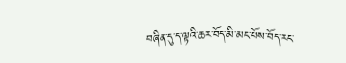བཞིན་དུ་ད་ལྟའི་ཆར་བོད་མི་མང་པོས་བོད་རང་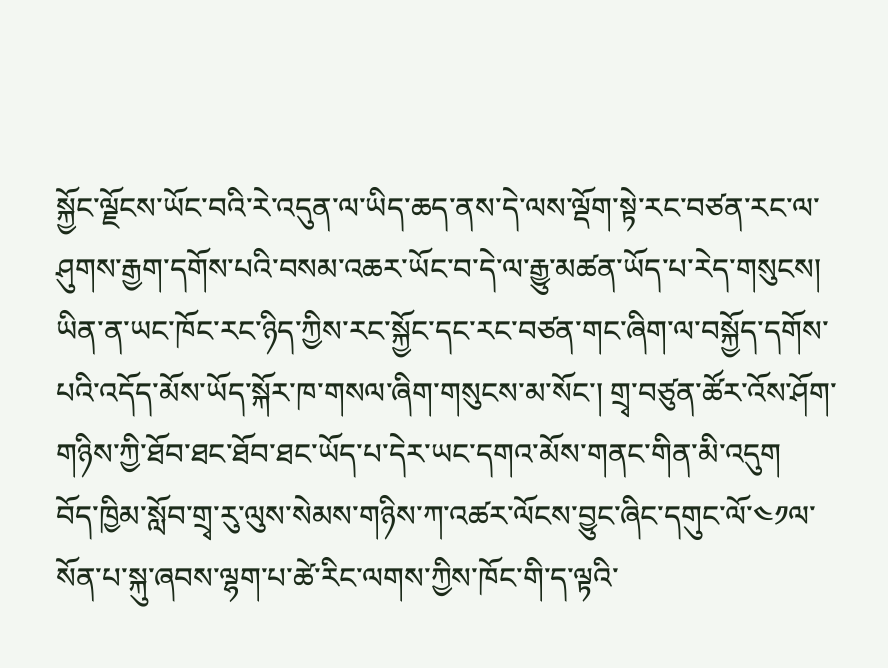སྐྱོང་ལྗོངས་ཡོང་བའི་རེ་འདུན་ལ་ཡིད་ཆད་ནས་དེ་ལས་ལྡོག་སྟེ་རང་བཙན་རང་ལ་ཤུགས་རྒྱག་དགོས་པའི་བསམ་འཆར་ཡོང་བ་དེ་ལ་རྒྱུ་མཚན་ཡོད་པ་རེད་གསུངས། ཡིན་ན་ཡང་ཁོང་རང་ཉིད་ཀྱིས་རང་སྐྱོང་དང་རང་བཙན་གང་ཞིག་ལ་བསྐྱོད་དགོས་པའི་འདོད་མོས་ཡོད་སྐོར་ཁ་གསལ་ཞིག་གསུངས་མ་སོང་། གྲྭ་བཙུན་ཚོར་འོས་ཤོག་གཉིས་ཀྱི་ཐོབ་ཐང་ཐོབ་ཐང་ཡོད་པ་དེར་ཡང་དགའ་མོས་གནང་གིན་མི་འདུག
བོད་ཁྱིམ་སློབ་གྲྭ་རུ་ལུས་སེམས་གཉིས་ཀ་འཚར་ལོངས་བྱུང་ཞིང་དགུང་ལོ་༤༡ལ་སོན་པ་སྐུ་ཞབས་ལྷག་པ་ཚེ་རིང་ལགས་ཀྱིས་ཁོང་གི་ད་ལྟའི་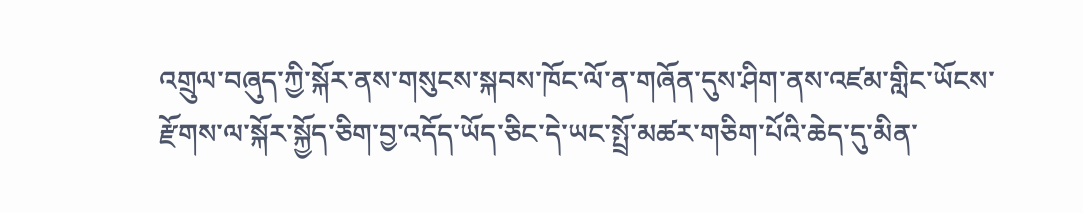འགྲུལ་བཞུད་ཀྱི་སྐོར་ནས་གསུངས་སྐབས་ཁོང་ལོ་ན་གཞོན་དུས་ཤིག་ནས་འཛམ་གླིང་ཡོངས་རྫོགས་ལ་སྐོར་སྐྱོད་ཅིག་བྱ་འདོད་ཡོད་ཅིང་དེ་ཡང་སྤྲོ་མཚར་གཅིག་པོའི་ཆེད་དུ་མིན་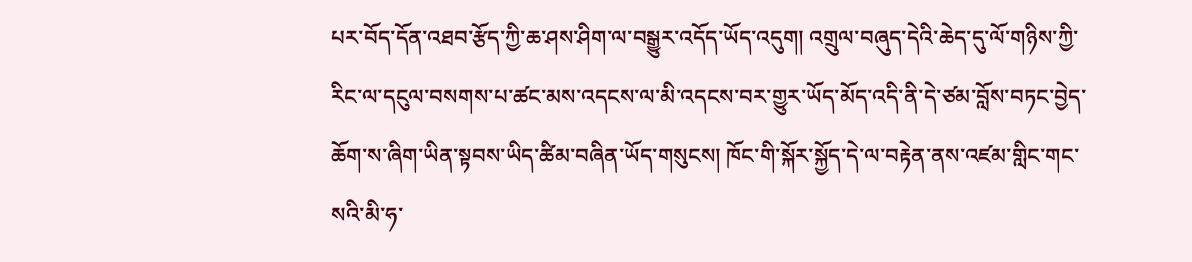པར་བོད་དོན་འཐབ་རྩོད་ཀྱི་ཆ་ཤས་ཤིག་ལ་བསྒྱུར་འདོད་ཡོད་འདུག། འགྲུལ་བཞུད་དེའི་ཆེད་དུ་ལོ་གཉིས་ཀྱི་རིང་ལ་དངུལ་བསགས་པ་ཚང་མས་འདངས་ལ་མི་འདངས་བར་གྱུར་ཡོད་མོད་འདི་ནི་དེ་ཙམ་བློས་བཏང་བྱེད་ཆོག་ས་ཞིག་ཡིན་སྟབས་ཡིད་ཚིམ་བཞིན་ཡོད་གསུངས། ཁོང་གི་སྐོར་སྐྱོད་དེ་ལ་བརྟེན་ནས་འཛམ་གླིང་གང་སའི་མི་ཧ་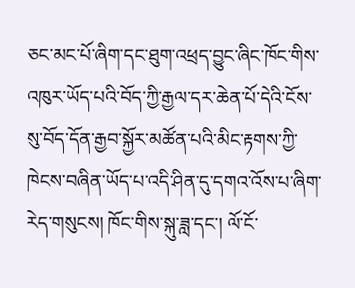ཅང་མང་པོ་ཞིག་དང་ཐུག་འཕྲད་བྱུང་ཞིང་ཁོང་གིས་འཁུར་ཡོད་པའི་བོད་ཀྱི་རྒྱལ་དར་ཆེན་པོ་དེའི་ངོས་སུ་བོད་དོན་རྒྱབ་སྐྱོར་མཚོན་པའི་མིང་རྟགས་ཀྱི་ཁེངས་བཞིན་ཡོད་པ་འདི་ཤིན་དུ་དགའ་འོས་པ་ཞིག་རེད་གསུངས། ཁོང་གིས་སྐུ་ཟླ་དང་། ལོ་ངོ་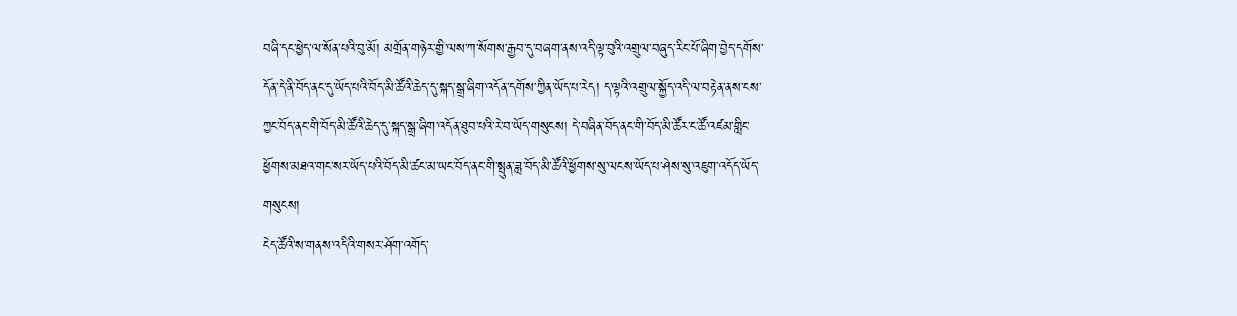བཞི་དང་ཕྱེད་ལ་སོན་པའི་བུ་མོ། མགྲོན་གཉེར་གྱི་ལས་ཀ་སོགས་རྒྱབ་དུ་བཞག་ནས་འདི་ལྟ་བུའི་འགྲུལ་བཞུད་རིང་པོ་ཞིག་བྱེད་དགོས་དོན་དེ་ནི་བོད་ནང་དུ་ཡོད་པའི་བོད་མི་ཚོའི་ཆེད་དུ་སྐད་སྒྲ་ཞིག་འདོན་དགོས་ཀྱིན་ཡོད་པ་རེད། ད་ལྟའི་འགྲུལ་སྐྱོད་འདི་ལ་བརྟེན་ནས་ངས་ཀྱང་བོད་ནང་གི་བོད་མི་ཚོའི་ཆེད་དུ་སྐད་སྒྲ་ཞིག་འདོན་ཐུབ་པའི་རེ་བ་ཡོད་གསུངས། དེ་བཞིན་བོད་ནང་གི་བོད་མི་ཚོར་ང་ཚོ་འཛམ་གླིང་ཕྱོགས་མཐའ་གང་སར་ཡོད་པའི་བོད་མི་ཚང་མ་ཡང་བོད་ནང་གི་སྤུན་ཟླ་བོད་མི་ཚོའི་ཕྱོགས་སུ་ལངས་ཡོད་པ་ཤེས་སུ་འཇུག་འདོད་ཡོད་གསུངས།
ངེད་ཚོའི་ས་གནས་འདིའི་གསར་ཤོག་འགོད་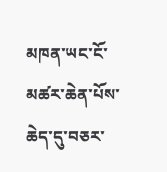མཁན་ཡང་ངོ་མཚར་ཆེན་པོས་ཆེད་དུ་བཅར་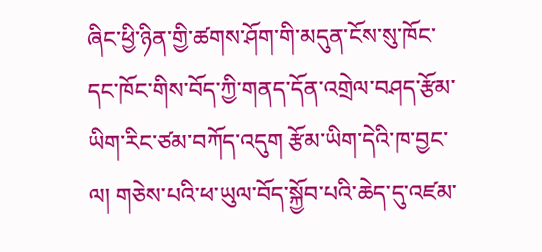ཞིང་ཕྱི་ཉིན་གྱི་ཚགས་ཤོག་གི་མདུན་ངོས་སུ་ཁོང་དང་ཁོང་གིས་བོད་ཀྱི་གནད་དོན་འགྲེལ་བཤད་རྩོམ་ཡིག་རིང་ཙམ་བཀོད་འདུག རྩོམ་ཡིག་དེའི་ཁ་བྱང་ལ། གཅེས་པའི་ཕ་ཡུལ་བོད་སྐྱོབ་པའི་ཆེད་དུ་འཛམ་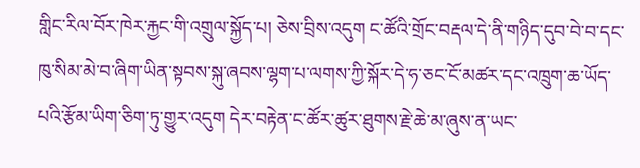གླིང་རིལ་བོར་ཁེར་རྐྱང་གི་འགྲུལ་སྐྱོད་པ། ཅེས་བྲིས་འདུག ང་ཚོའི་གྲོང་བརྡལ་དེ་ནི་གཉིད་དུབ་བེ་བ་དང་ཁུ་སིམ་མེ་བ་ཞིག་ཡིན་སྟབས་སྐུ་ཞབས་ལྷག་པ་ལགས་ཀྱི་སྐོར་དེ་ཧ་ཅང་ངོ་མཚར་དང་འཁྲུག་ཆ་ཡོད་པའི་རྩོམ་ཡིག་ཅིག་ཏུ་གྱུར་འདུག དེར་བརྟེན་ང་ཚོར་ཚུར་ཐུགས་རྗེ་ཆེ་མ་ཞུས་ན་ཡང་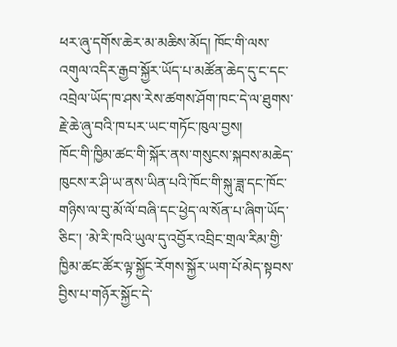ཕར་ཞུ་དགོས་ཆེར་མ་མཆིས་མོད། ཁོང་གི་ལས་འགུལ་འདིར་རྒྱབ་སྐྱོར་ཡོད་པ་མཚོན་ཆེད་དུ་ང་དང་འབྲེལ་ཡོད་ཁ་ཤས་རེས་ཚགས་ཤོག་ཁང་དེ་ལ་ཐུགས་རྗེ་ཆེ་ཞུ་བའི་ཁ་པར་ཡང་གཏོང་ཁུལ་བྱས།
ཁོང་གི་ཁྱིམ་ཚང་གི་སྐོར་ནས་གསུངས་སྐབས་མཆེད་ཁུངས་ར་ཤི་ཡ་ནས་ཡིན་པའི་ཁོང་གི་སྐུ་ཟླ་དང་ཁོང་གཉིས་ལ་བུ་མོ་ལོ་བཞི་དང་ཕྱེད་ལ་སོན་པ་ཞིག་ཡོད་ཅིང་། ་མེ་རི་ཁའི་ཡུལ་དུ་འབྱོར་འབྲིང་གྲལ་རིམ་གྱི་ཁྱིམ་ཚང་ཚོར་ལྟ་སྐྱོང་རོགས་སྐྱོར་ཡག་པོ་མེད་སྟབས་བྱིས་པ་གཉོར་སྐྱོང་དེ་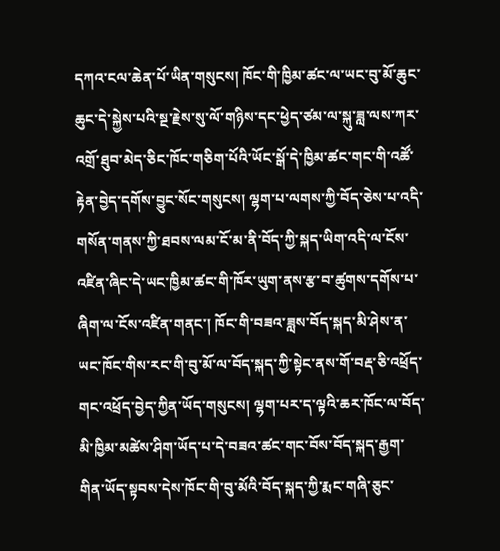དཀའ་ངལ་ཆེན་པོ་ཡིན་གསུངས། ཁོང་གི་ཁྱིམ་ཚང་ལ་ཡང་བུ་མོ་ཆུང་ཆུང་དེ་སྐྱེས་པའི་སྔ་རྗེས་སུ་ལོ་གཉིས་དང་ཕྱེད་ཙམ་ལ་སྐུ་ཟླ་ལས་ཀར་འགྲོ་ཐུབ་མེད་ཅིང་ཁོང་གཅིག་པོའི་ཡོང་སྒོ་དེ་ཁྱིམ་ཚང་གང་གི་འཚོ་རྟེན་བྱེད་དགོས་བྱུང་སོང་གསུངས། ལྷག་པ་ལགས་ཀྱི་བོད་ཅེས་པ་འདི་གསོན་གནས་ཀྱི་ཐབས་ལམ་ངོ་མ་ནི་བོད་ཀྱི་སྐད་ཡིག་འདི་ལ་ངོས་འཛིན་ཞིང་དེ་ཡང་ཁྱིམ་ཚང་གི་ཁོར་ཡུག་ནས་རྩ་བ་ཚུགས་དགོས་པ་ཞིག་ལ་ངོས་འཛིན་གནང་། ཁོང་གི་བཟའ་ཟླས་བོད་སྐད་མི་ཤེས་ན་ཡང་ཁོང་གིས་རང་གི་བུ་མོ་ལ་བོད་སྐད་ཀྱི་སྟེང་ནས་གོ་བརྡ་ཅི་འཕྲོད་གང་འཕྲོད་བྱེད་ཀྱིན་ཡོད་གསུངས། ལྷག་པར་ད་ལྟའི་ཆར་ཁོང་ལ་བོད་མི་ཁྱིམ་མཚེས་ཤིག་ཡོད་པ་དེ་བཟའ་ཚང་གང་བོས་བོད་སྐད་རྒྱག་གིན་ཡོད་སྟབས་དེས་ཁོང་གི་བུ་མོའི་བོད་སྐད་ཀྱི་རྨང་གཞི་ཅུང་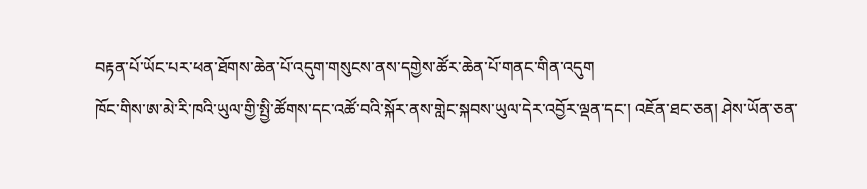བརྟན་པོ་ཡོང་པར་ཕན་ཐོགས་ཆེན་པོ་འདུག་གསུངས་ནས་དགྱེས་ཚོར་ཆེན་པོ་གནང་གིན་འདུག
ཁོང་གིས་ཨ་མེ་རི་ཁའི་ཡུལ་གྱི་སྤྱི་ཚོགས་དང་འཚོ་བའི་སྐོར་ནས་གླེང་སྐབས་ཡུལ་དེར་འབྱོར་ལྡན་དང་། འཇོན་ཐང་ཅན། ཤེས་ཡོན་ཅན་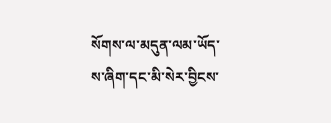སོགས་ལ་མདུན་ལམ་ཡོད་ས་ཞིག་དང་མི་སེར་བྱིངས་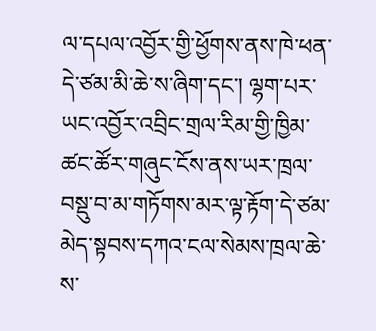ལ་དཔལ་འབྱོར་གྱི་ཕྱོགས་ནས་ཁེ་ཕན་དེ་ཙམ་མི་ཆེ་ས་ཞིག་དང་། ལྷག་པར་ཡང་འབྱོར་འབྲིང་གྲལ་རིམ་གྱི་ཁྱིམ་ཚང་ཚོར་གཞུང་ངོས་ནས་ཡར་ཁྲལ་བསྡུ་བ་མ་གཏོགས་མར་ལྟ་རྟོག་དེ་ཙམ་མེད་སྟབས་དཀའ་ངལ་སེམས་ཁྲལ་ཆེ་ས་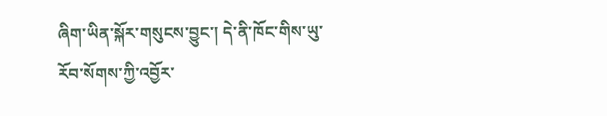ཞིག་ཡིན་སྐོར་གསུངས་བྱུང་། དེ་ནི་ཁོང་གིས་ཡུ་རོབ་སོགས་ཀྱི་འབྱོར་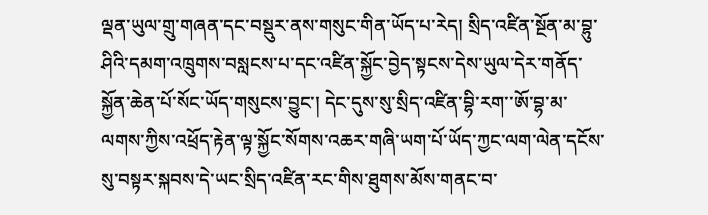ལྡན་ཡུལ་གྲུ་གཞན་དང་བསྡུར་ནས་གསུང་གིན་ཡོད་པ་རེད། སྲིད་འཛིན་སྔོན་མ་བྷུ་ཤིའི་དམག་འཁྲུགས་བསླངས་པ་དང་འཛིན་སྐྱོང་བྱེད་སྟངས་དེས་ཡུལ་དེར་གནོད་སྐྱོན་ཆེན་པོ་སོང་ཡོད་གསུངས་བྱུང་། དེང་དུས་སུ་སྲིད་འཛིན་བྷི་རག་་ཨོ་བྷ་མ་ལགས་ཀྱིས་འཕྲོད་རྟེན་ལྟ་སྐྱོང་སོགས་འཆར་གཞི་ཡག་པོ་ཡོད་ཀྱང་ལག་ལེན་དངོས་སུ་བསྟར་སྐབས་དེ་ཡང་སྲིད་འཛིན་རང་གིས་ཐུགས་མོས་གནང་བ་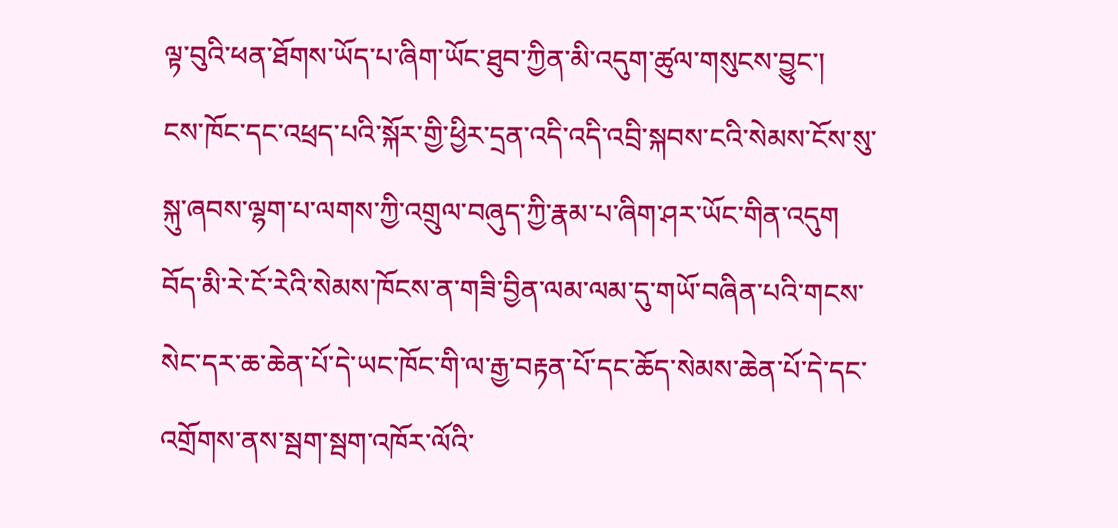ལྟ་བུའི་ཕན་ཐོགས་ཡོད་པ་ཞིག་ཡོང་ཐུབ་ཀྱིན་མི་འདུག་ཚུལ་གསུངས་བྱུང་།
ངས་ཁོང་དང་འཕྲད་པའི་སྐོར་གྱི་ཕྱིར་དྲན་འདི་འདི་འབྲི་སྐབས་ངའི་སེམས་ངོས་སུ་སྐུ་ཞབས་ལྷག་པ་ལགས་ཀྱི་འགྲུལ་བཞུད་ཀྱི་རྣམ་པ་ཞིག་ཤར་ཡོང་གིན་འདུག བོད་མི་རེ་ངོ་རེའི་སེམས་ཁོངས་ན་གཟི་བྱིན་ལམ་ལམ་དུ་གཡོ་བཞིན་པའི་གངས་སེང་དར་ཆ་ཆེན་པོ་དེ་ཡང་ཁོང་གི་ལ་རྒྱ་བརྟན་པོ་དང་ཆོད་སེམས་ཆེན་པོ་དེ་དང་འགྲོགས་ནས་སྦག་སྦག་འཁོར་ལོའི་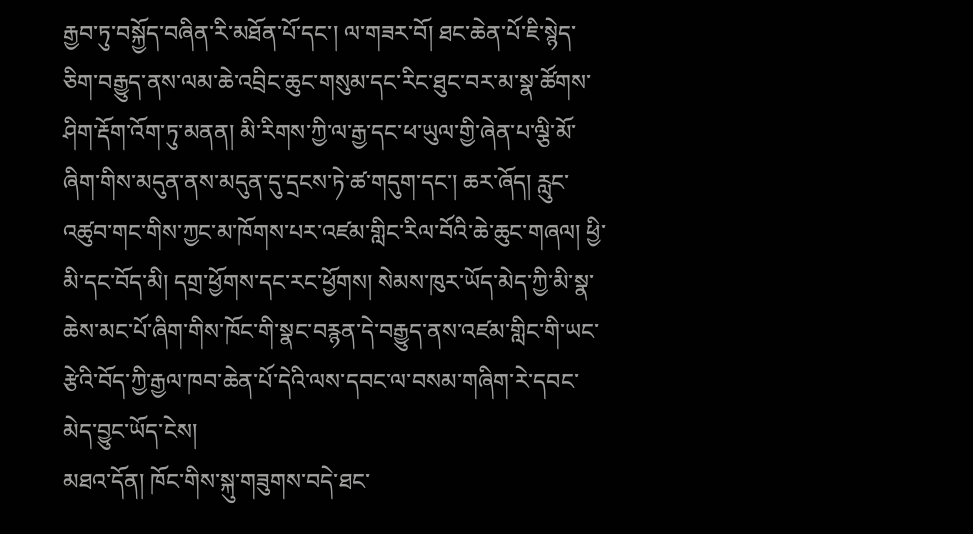རྒྱབ་ཏུ་བསྐྱོད་བཞིན་རི་མཐོན་པོ་དང་། ལ་གཟར་བོ། ཐང་ཆེན་པོ་ཇི་སྙེད་ཅིག་བརྒྱུད་ནས་ལམ་ཆེ་འབྲིང་ཆུང་གསུམ་དང་རིང་ཐུང་བར་མ་སྣ་ཚོགས་ཤིག་རྡོག་འོག་ཏུ་མནན། མི་རིགས་ཀྱི་ལ་རྒྱ་དང་ཕ་ཡུལ་གྱི་ཞེན་པ་ལྕི་མོ་ཞིག་གིས་མདུན་ནས་མདུན་དུ་དྲངས་ཏེ་ཚ་གདུག་དང་། ཆར་ཞོད། རླུང་འཚུབ་གང་གིས་ཀྱང་མ་ཁོགས་པར་འཛམ་གླིང་རིལ་བོའི་ཆེ་ཆུང་གཞལ། ཕྱི་མི་དང་བོད་མི། དགྲ་ཕྱོགས་དང་རང་ཕྱོགས། སེམས་ཁུར་ཡོད་མེད་ཀྱི་མི་སྣ་ཆེས་མང་པོ་ཞིག་གིས་ཁོང་གི་སྣང་བརྙན་དེ་བརྒྱུད་ནས་འཛམ་གླིང་གི་ཡང་རྩེའི་བོད་ཀྱི་རྒྱལ་ཁབ་ཆེན་པོ་དེའི་ལས་དབང་ལ་བསམ་གཞིག་རེ་དབང་མེད་བྱུང་ཡོད་ངེས།
མཐའ་དོན། ཁོང་གིས་སྐུ་གཟུགས་བདེ་ཐང་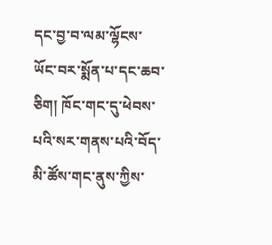དང་བྱ་བ་ལམ་ལྷོངས་ཡོང་བར་སྨོན་པ་དང་ཆབ་ཅིག། ཁོང་གང་དུ་ཕེབས་པའི་སར་གནས་པའི་བོད་མི་ཚོས་གང་ནུས་ཀྱིས་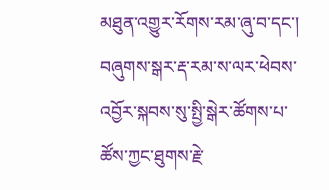མཐུན་འགྱུར་རོགས་རམ་ཞུ་བ་དང་། བཞུགས་སྒར་རྡ་རམ་ས་ལར་ཕེབས་འབྱོར་སྐབས་སུ་སྤྱི་སྒེར་ཚོགས་པ་ཚོས་ཀྱང་ཐུགས་རྗེ་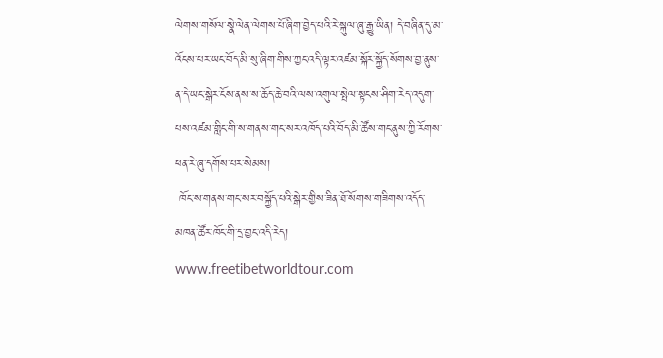ལེགས་གསོལ་སྣེ་ལེན་ལེགས་པོ་ཞིག་བྱེད་པའི་རེ་སྐུལ་ཞུ་རྒྱུ་ཡིན། དེ་བཞིན་དུ་མ་འོངས་པར་ཡང་བོད་མི་སུ་ཞིག་གིས་ཀྱང་འདི་ལྟར་འཛམ་སྐོར་སྐྱོད་སོགས་བྱ་ནུས་ན་དེ་ཡང་སྒེར་ངོས་ནས་ས་ཆོད་ཆེ་བའི་ལས་འགུལ་སྤེལ་སྟངས་ཤིག་རེད་འདུག་པས་འཛམ་གླིང་གི་ས་གནས་གང་སར་འཁོད་པའི་བོད་མི་ཚོས་གང་ནུས་ཀྱི་རོགས་ཕན་རེ་ཞུ་དགོས་པར་སེམས།
 ཁོང་ས་གནས་གང་སར་བསྐྱོད་པའི་སྒེར་གྱིས་ཟིན་ཐོ་སོགས་གཟིགས་འདོད་མཁན་ཚོར་ཁོང་གི་དྲ་བྱང་འདི་རེད། www.freetibetworldtour.com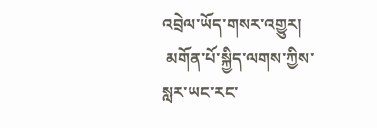འབྲེལ་ཡོད་གསར་འགྱུར།
 མགོན་པོ་སྐྱིད་ལགས་ཀྱིས་སླར་ཡང་རང་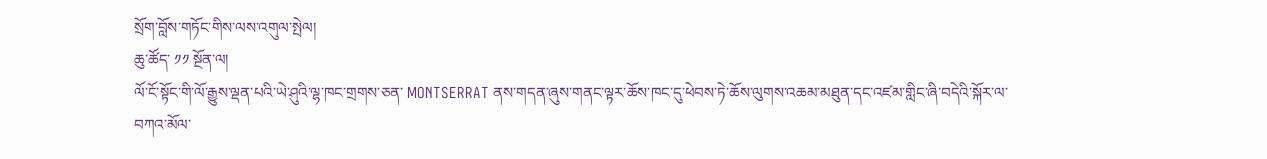སྲོག་བློས་གཏོང་གིས་ལས་འགུལ་སྤེལ།
ཆུ་ཚོད་ ༡༡ སྔོན་ལ།
ལོ་ངོ་སྟོང་གི་ལོ་རྒྱུས་ལྡན་པའི་ཡེ་ཤུའི་ལྷ་ཁང་གྲགས་ཅན་ MONTSERRAT ནས་གདན་ཞུས་གནང་ལྟར་ཆོས་ཁང་དུ་ཕེབས་ཏེ་ཆོས་ལུགས་འཆམ་མཐུན་དང་འཛམ་གླིང་ཞི་བདེའི་སྐོར་ལ་བཀའ་མོལ་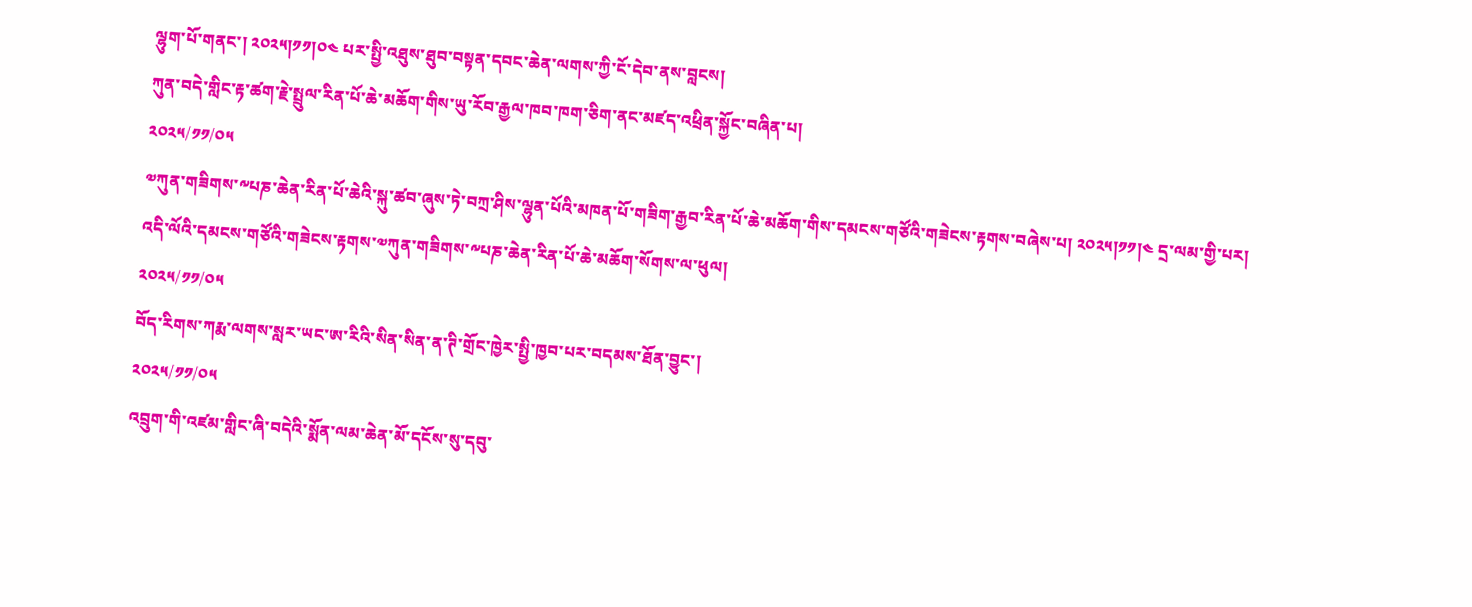ལྷུག་པོ་གནང་། ༢༠༢༥།༡༡།༠༤ པར་སྤྱི་འཐུས་ཐུབ་བསྟན་དབང་ཆེན་ལགས་ཀྱི་ངོ་དེབ་ནས་བླངས།
ཀུན་བདེ་གླིང་རྟ་ཚག་རྗེ་སྤྲུལ་རིན་པོ་ཆེ་མཆོག་གིས་ཡུ་རོབ་རྒྱལ་ཁབ་ཁག་ཅིག་ནང་མཛད་འཕྲིན་སྐྱོང་བཞིན་པ།
༢༠༢༥/༡༡/༠༥
༧ཀུན་གཟིགས་༸པཎ་ཆེན་རིན་པོ་ཆེའི་སྐུ་ཚབ་ཞུས་ཏེ་བཀྲ་ཤིས་ལྷུན་པོའི་མཁན་པོ་གཟིག་རྒྱབ་རིན་པོ་ཆེ་མཆོག་གིས་དམངས་གཙོའི་གཟེངས་རྟགས་བཞེས་པ། ༢༠༢༥།༡༡།༤ དྲ་ལམ་གྱི་པར།
འདི་ལོའི་དམངས་གཙོའི་གཟེངས་རྟགས་༧ཀུན་གཟིགས་༸པཎ་ཆེན་རིན་པོ་ཆེ་མཆོག་སོགས་ལ་ཕུལ།
༢༠༢༥/༡༡/༠༥
བོད་རིགས་ཀརྨ་ལགས་སླར་ཡང་ཨ་རིའི་སིན་སིན་ན་ཊི་གྲོང་ཁྱེར་སྤྱི་ཁྱབ་པར་བདམས་ཐོན་བྱུང་།
༢༠༢༥/༡༡/༠༥
འབྲུག་གི་འཛམ་གླིང་ཞི་བདེའི་སྨོན་ལམ་ཆེན་མོ་དངོས་སུ་དབུ་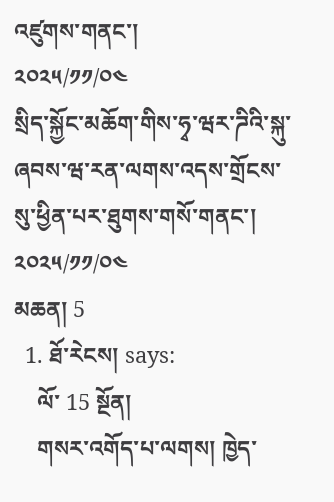འཛུགས་གནང་།
༢༠༢༥/༡༡/༠༤
སྲིད་སྐྱོང་མཆོག་གིས་ཧྭ་ཝར་ཌིའི་སྐུ་ཞབས་ཝ་རན་ལགས་འདས་གྲོངས་སུ་ཕྱིན་པར་ཐུགས་གསོ་གནང་།
༢༠༢༥/༡༡/༠༤
མཆན། 5
  1. ཐོ་རེངས། says:
    ལོ་ 15 སྔོན།
    གསར་འགོད་པ་ལགས། ཁྱེད་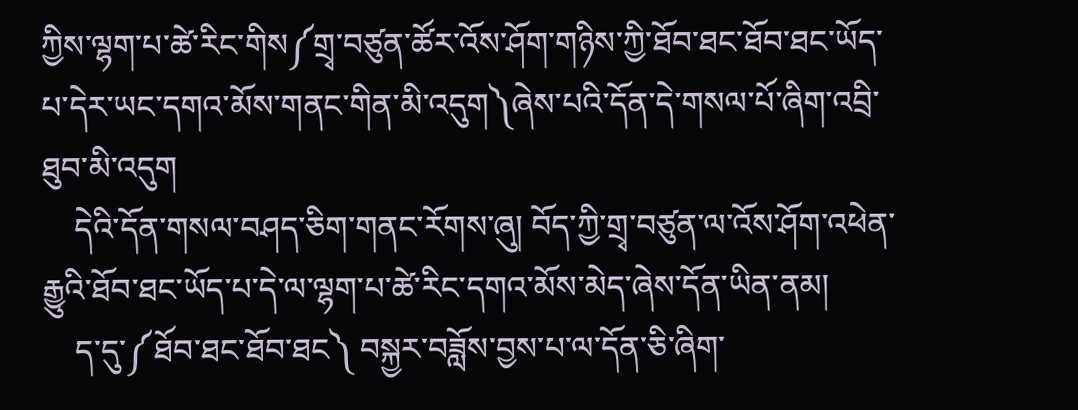ཀྱིས་ལྷག་པ་ཚེ་རིང་གིས༼གྲྭ་བཙུན་ཚོར་འོས་ཤོག་གཉིས་ཀྱི་ཐོབ་ཐང་ཐོབ་ཐང་ཡོད་པ་དེར་ཡང་དགའ་མོས་གནང་གིན་མི་འདུག༽ཞེས་པའི་དོན་དེ་གསལ་པོ་ཞིག་འབྲི་ཐུབ་མི་འདུག
    དེའི་དོན་གསལ་བཤད་ཅིག་གནང་རོགས་ཞུ། བོད་ཀྱི་གྲྭ་བཙུན་ལ་འོས་ཤོག་འཕེན་རྒྱུའི་ཐོབ་ཐང་ཡོད་པ་དེ་ལ་ལྷག་པ་ཚེ་རིང་དགའ་མོས་མེད་ཞེས་དོན་ཡིན་ནམ།
    ད་དུ་༼ཐོབ་ཐང་ཐོབ་ཐང༽ བསྐྱར་བཟློས་བྱས་པ་ལ་དོན་ཅི་ཞིག་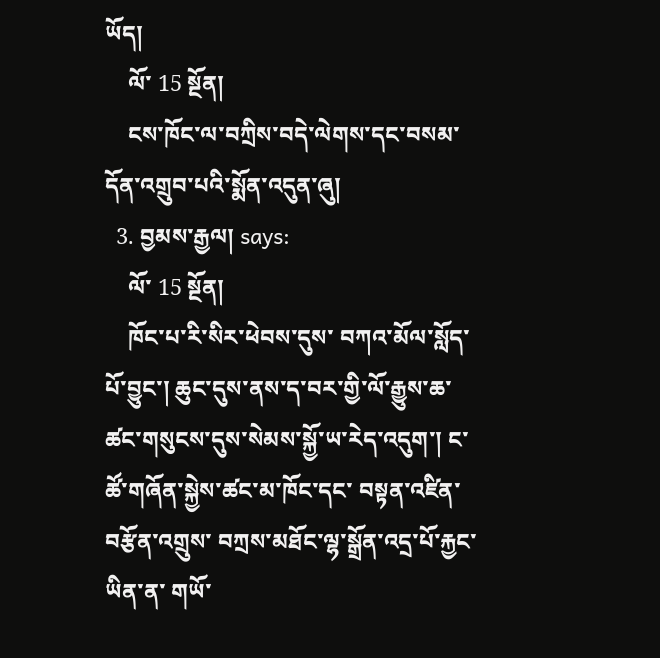ཡོད།
    ལོ་ 15 སྔོན།
    ངས་ཁོང་ལ་བཀྲིས་བདེ་ལེགས་དང་བསམ་དོན་འགྲུབ་པའི་སྨོན་འདུན་ཞུ།
  3. བྱམས་རྒྱལ། says:
    ལོ་ 15 སྔོན།
    ཁོང་པ་རི་སིར་ཕེབས་དུས་ བཀའ་མོལ་སློད་པོ་བྱུང་། ཆུང་དུས་ནས་ད་བར་གྱི་ལོ་རྒྱུས་ཆ་ཚང་གསུངས་དུས་སེམས་སྐྱོ་ཡ་རེད་འདུག་། ང་ཚོ་གཞོན་སྐྱེས་ཚང་མ་ཁོང་དང་ བསྟན་འཛིན་བརྩོན་འགྲུས་ བཀྲས་མཐོང་ལྷ་སྒྲོན་འདྲ་པོ་རྐྱང་ཡིན་ན་ གཡོ་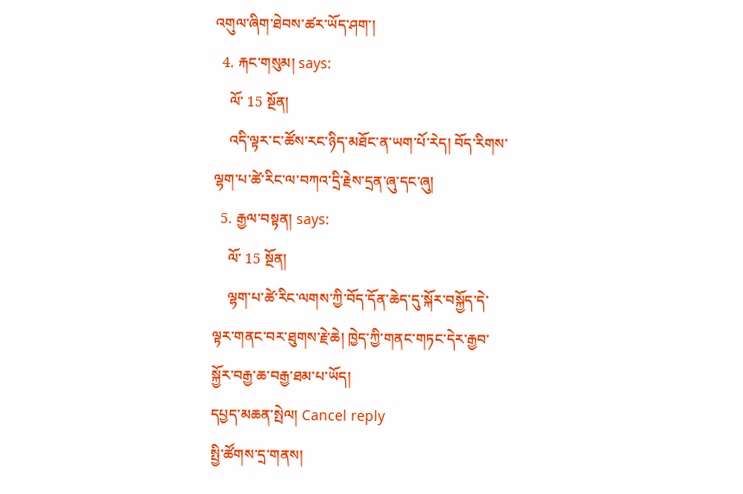འགུལ་ཞིག་ཐེབས་ཚར་ཡོད་ཤག་།
  4. རྐང་གསུམ། says:
    ལོ་ 15 སྔོན།
    འདི་ལྟར་ང་ཚོས་རང་ཉིད་མཐོང་ན་ཡག་པོ་རེད། བོད་རིགས་ལྷག་པ་ཚེ་རིང་ལ་བཀའ་དྲི་རྗེས་དྲན་ཞུ་དང་ཞུ།
  5. རྒྱལ་བསྟན། says:
    ལོ་ 15 སྔོན།
    ལྷག་པ་ཚེ་རིང་ལགས་ཀྱི་བོད་དོན་ཆེད་དུ་སྐོར་བསྐྱོད་དེ་ལྟར་གནང་བར་ཐུགས་རྗེ་ཆེ། ཁྱེད་ཀྱི་གནང་གཏང་དེར་རྒྱབ་སྐྱོར་བརྒྱ་ཆ་བརྒྱ་ཐམ་པ་ཡོད།
དཔྱད་མཆན་སྤེལ། Cancel reply
སྤྱི་ཚོགས་དྲ་གནས།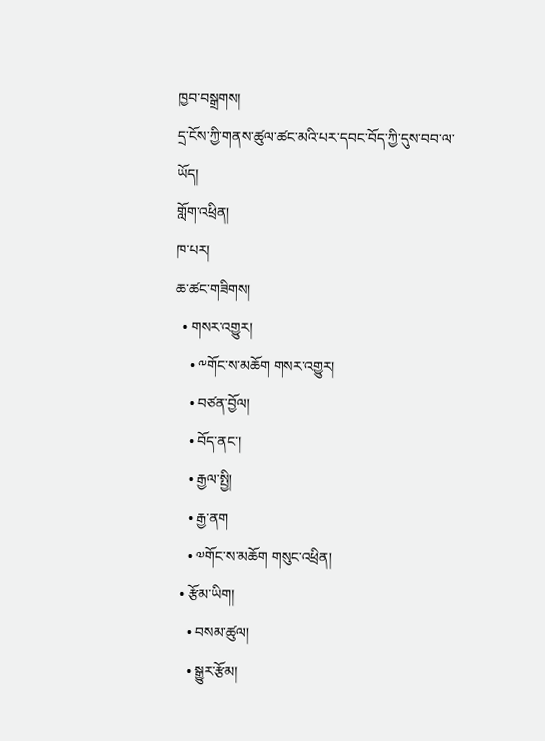ཁྱབ་བསྒྲགས།
དྲ་ངོས་ཀྱི་གནས་ཚུལ་ཚང་མའི་པར་དབང་བོད་ཀྱི་དུས་བབ་ལ་ཡོད།
གློག་འཕྲིན།
ཁ་པར།
ཆ་ཚང་གཟིགས།
  • གསར་འགྱུར།
    • ༸གོང་ས་མཆོག གསར་འགྱུར།
    • བཙན་བྱོལ།
    • བོད་ནང་།
    • རྒྱལ་སྤྱི།
    • རྒྱ་ནག
    • ༧གོང་ས་མཆོག གསུང་འཕྲིན།
  • རྩོམ་ཡིག།
    • བསམ་ཚུལ།
    • སྒྱུར་རྩོམ།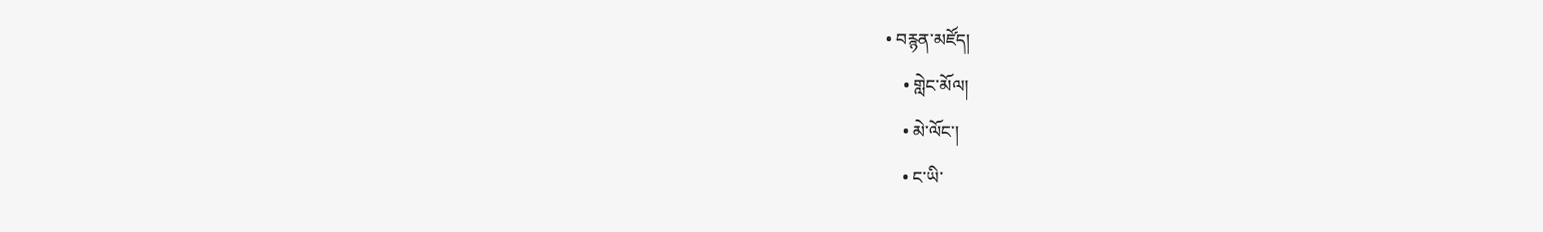• བརྙན་མཛོད།
    • གླེང་མོལ།
    • མེ་ལོང་།
    • ང་ཡི་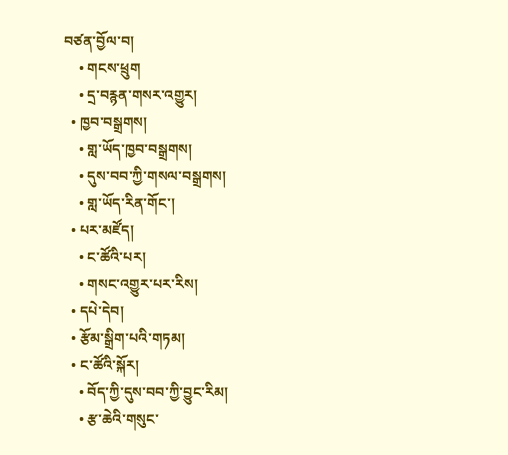བཙན་བྱོལ་བ།
    • གངས་ཕྲུག
    • དྲ་བརྙན་གསར་འགྱུར།
  • ཁྱབ་བསྒྲགས།
    • གླ་ཡོད་ཁྱབ་བསྒྲགས།
    • དུས་བབ་ཀྱི་གསལ་བསྒྲགས།
    • གླ་ཡོད་རིན་གོང་།
  • པར་མཛོད།
    • ང་ཚོའི་པར།
    • གསང་འགྱུར་པར་རིས།
  • དཔེ་དེབ།
  • རྩོམ་སྒྲིག་པའི་གཏམ།
  • ང་ཚོའི་སྐོར།
    • བོད་ཀྱི་དུས་བབ་ཀྱི་བྱུང་རིམ།
    • རྩ་ཆེའི་གསུང་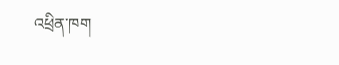འཕྲིན་ཁག